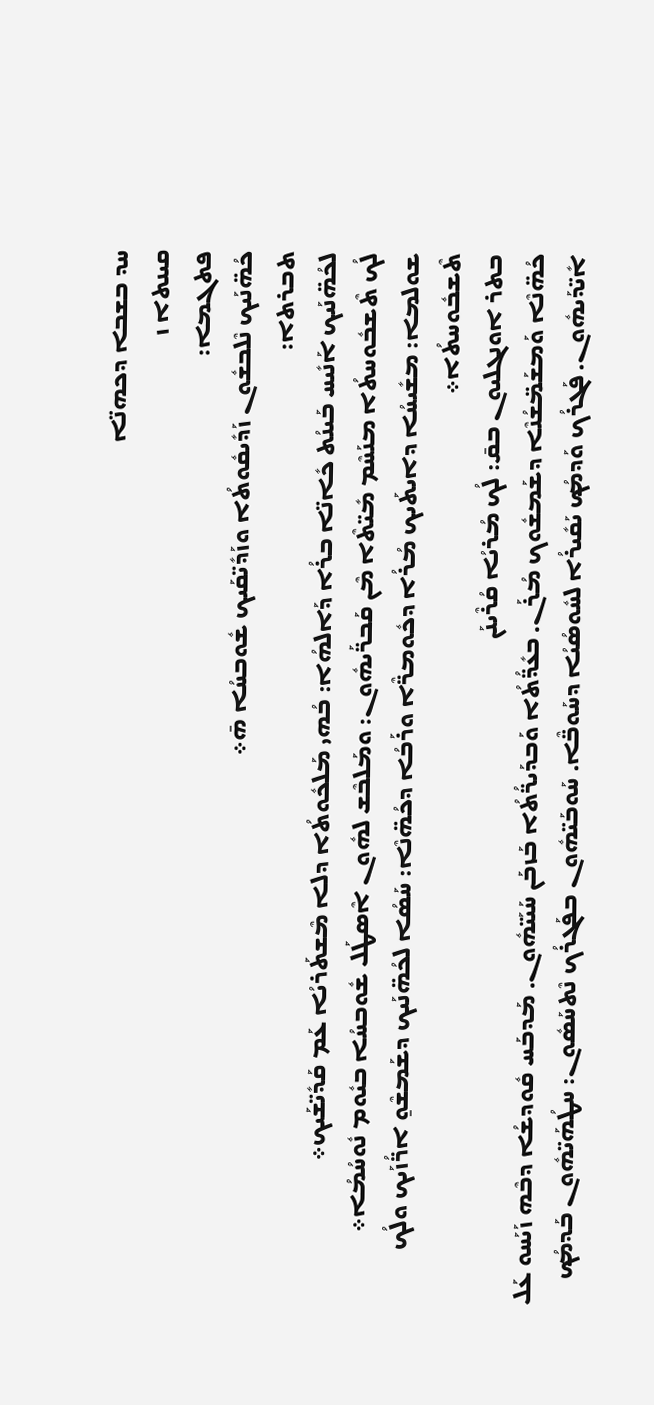ܚܕ ܒܫܒܐ ܕܟܗܢ̈ܐ
ܩܝܢܬܐ ܙ
ܦܬܓܡܐ:
ܟܳܗ̈ܢܰܝܟ ܢܶܠܒܫܽܘܢ ܙܰܕܺܝܩܽܘܬܳܐ ܘܙܰܕܺܝ̈ܩܰܝܟ ܫܽܘܒܚܳܐ ܗ̄܀
ܬܒܪܬ‌ܐ:
ܠܟܳܗ̈ܢܰܝܟ ܐܰܢܺܝܚ ܒܰܝܢܳܬ ܟܺܐܢ̈ܐ ܒܪܳܐ ܕܰܐܠܗܳܐ: ܒܳܗܝ ܡܰܠܟܽܘܬܳܐ ܕܠܐ ܡܶܫܬܰܪܝܳܐ ܥܰܡ ܩܰܕܺܝ̈ܫܰܝܟ܀
ܠܳܟ ܬܶܫܒܽܘܚܬܳܐ ܡܢܰܚܶܡ ܡܺܝ̈ܬܶܐ ܡܶܢ ܩܰܒܪ̈ܰܝܗܽܘܢ: ܘܡܰܠܒܶܫ ܠܗܽܘܢ ܐܶܣܛܰܠ ܫܽܘܒܚܳܐ ܒܝܽܘܡ ܢܽܘܚܳܡܳܐ܀
ܫܘܠܡܐ: ܡܫܺܝܚܳܐ ܕܐܝܬܰܝܟ ܡܳܪܳܐ ܕܟܽܘܡܪ̈ܶܐ ܘܪܰܒܳܐ ܕܟܳܗ̈ܢܶܐ: ܚܰܣܳܐ ܠܟܳܗ̈ܢܰܝܟ ܕܫܰܡܫܶܘ̱ ܐܪ̈ܳܙܰܝܟ ܘܠܳܟ ܬܶܫܒܽܘܚܬܳܐ܀
ܒܬܪ ܐܘܢܓܠܝܘܢ ܒܩ̄: ܠܳܟ ܡܳܪܝܳܐ ܩܳܪܶܝܢܰܢ
ܟܳܗ̈ܢܶܐ ܘܰܡܫܰܡ̈ܫܳܢܶܐ ܕܫܰܡܫܽܘܟ ܡܳܪܰܢ. ܒܥܺܕ̈ܳܬܳܐ ܘܰܒܕܰܝܪ̈ܳܬܳܐ ܒܰܙܒܰܢ ܚܰܝܰܝ̈ܗܽܘܢ. ܡܰܕܒܰܚ ܩܽܘܕܫܳܐ ܕܒܶܗ ܙܰܝܰܚܘ ܥܰܠ ܐܺܝ̈ܕܰܝܗܽܘܢ. ܦܰܓܪܳܟ ܘܰܕܡܳܟ ܝܰܩܺܝܪܳܐ ܠܚܽܘܣܳܝܳܐ ܕܚܰܘܒ̈ܶܐ. ܚܰܘܒܰܝ̈ܗܽܘܢ ܒܦܰܓܪܳܟ ܢܶܬܚܰܣܽܘܢ: ܚܛܳܗܰܝ̈ܗܽܘܢ ܒܰܕܡܳܟ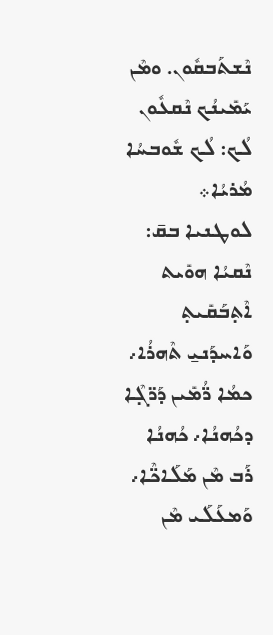ܢܶܫܬܰܒܩܽܘܢ. ܘܡܶܢ ܝܰܡܺܝܢܳܟ ܢܶܩܥܽܘܢ ܠܳܟ: ܠܳܟ ܫܽܘܒܚܳܐ ܡܳܪܝܳܐ܀
ܠܘܛܢܝܐ ܒܩ̄: ܢܶܩܝܳܐ ܗܘܺܝܬ
ܐܶܬ̣ܒܰܩܺܝܬ̣ ܘܰܐܚܕܰܢܝ̱ ܬܶܗܪܳܐ܇ ܟܡܳܐ ܪ̈ܳܡܺܝܢ ܕܰܪ̈ܓ̣ܶܐ ܕܟܳܗܢܳܐ܇ ܟܳܗܢܳܐ ܪܰܒ ܡܶܢ ܡܰܠܰܐܟ̈ܶܐ܇ ܘܰܡܥܰܠܰܝ ܡܶܢ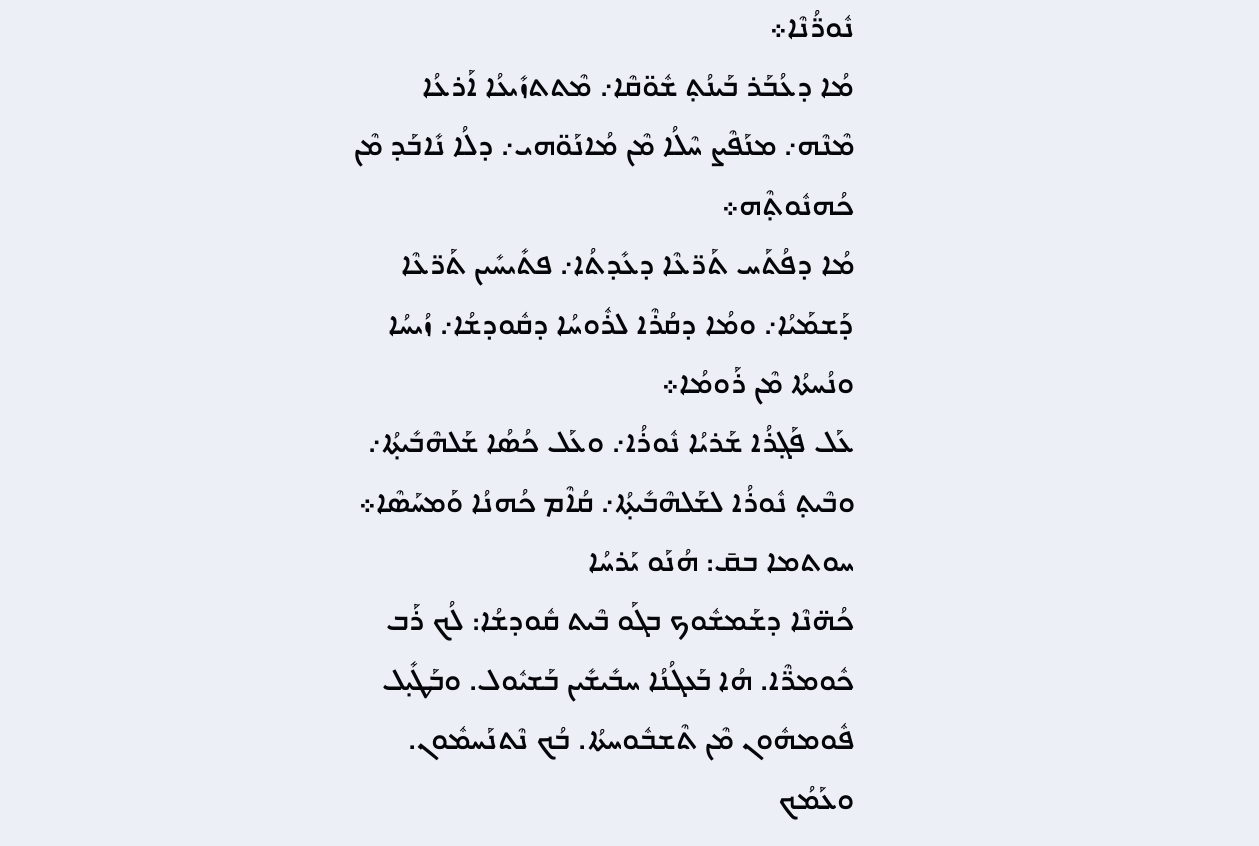ܢܽܘܪ̈ܳܢܶܐ܀
ܡܳܐ ܕܥܳܒܰܪ ܒܰܝܢܳܬ̣ ܫܽܘ̈ܩܶܐ܇ ܡܶܬܬܙܺܝܥܳܐ ܐܰܪܥܳܐ ܡܶܢܶܗ܇ ܡܢܰܦܶܨ ܚܶܠܳܐ ܡܶܢ ܡܳܐܢܰܘ̈ܗܝ܇ ܕܠܳܐ ܢܺܐܒܰܕ ܡܶܢ ܟܳܗܢܽܘܬ̣ܶܗ܀
ܡܳܐ ܕܦܳܬܰܚ ܬܰܪ̈ܥܶܐ ܕܥܺܕܬܳܐ܇ ܦܬܺܝܚܺܝܢ ܬܰܪ̈ܥܶܐ ܕܰܫܡܰܝܳܐ܇ ܘܡܳܐ ܕܩܳܪܶܐ ܠܪܽܘܚܳܐ ܕܩܽܘܕܫܳܐ܇ ܙܳܝܚܳܐ ܘܢܳܚܬܳܐ ܡܶܢ ܪܰܘܡܳܐ܀
ܥܰܠ ܦܰܓ̣ܪܳܐ ܫܰܪܝܳܐ ܢܽܘܪܳܐ܇ ܘܥܰܠ ܟܳܣܳܐ ܫܰܠܗܶܒܺܝܬ̣ܳܐ܇ ܘܒܶܝܬ̣ ܢܽܘܪܳܐ ܠܫܰܠܗܶܒܺܝܬ̣ܳܐ܇ ܩܳܐܶܡ ܟܳܗܢܳܐ ܘܰܡܚܰܣܶܐ܀
ܚܘܬܡܐ ܒܩ̄: ܗܳܢܰܘ ܝܰܪܚܳܐ
ܟܳܗ̈ܢܶܐ ܕܫܰܡܫܽܘܟ ܒܓܰܘ ܒܶܝܬ ܩܽܘܕܫܳܐ: ܠܳܟ ܪܰܒ ܟܽܘܡܪ̈ܶܐ. ܗܳܐ ܒܰܥܓܳܢܳܐ ܚܒܺܝܫܺܝܢ ܒܰܫܝܽܘܠ. ܘܒܰܛܺܝ̣ܠ ܦܽܘܡܗܽܘܢ ܡܶܢ ܬܶܫܒܽܘܚܬܳܐ. ܒܳܟ ܢܶܬܢܰܚܡܽܘܢ. ܘܥܰܡܳܟ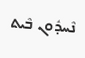ܢܶܚܕܽܘܢ ܒܶܝܬ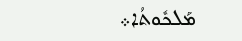ܡܰܠܟܽܘܬܳܐ܀